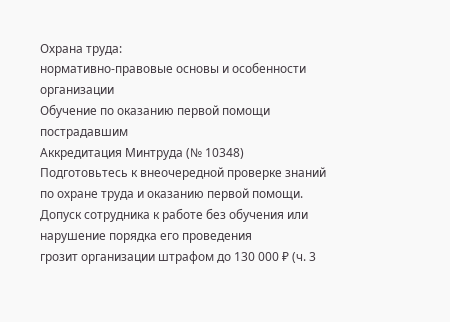Охрана труда:
нормативно-правовые основы и особенности организации
Обучение по оказанию первой помощи пострадавшим
Аккредитация Минтруда (№ 10348)
Подготовьтесь к внеочередной проверке знаний по охране труда и оказанию первой помощи.
Допуск сотрудника к работе без обучения или нарушение порядка его проведения
грозит организации штрафом до 130 000 ₽ (ч. 3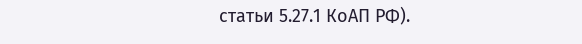статьи 5.27.1 КоАП РФ).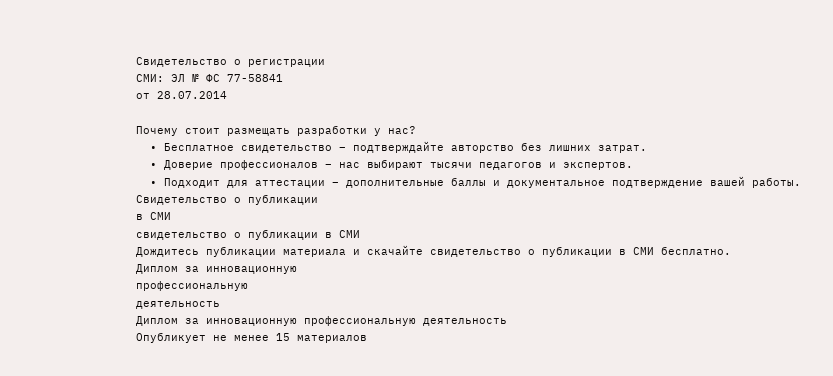Свидетельство о регистрации
СМИ: ЭЛ № ФС 77-58841
от 28.07.2014

Почему стоит размещать разработки у нас?
  • Бесплатное свидетельство – подтверждайте авторство без лишних затрат.
  • Доверие профессионалов – нас выбирают тысячи педагогов и экспертов.
  • Подходит для аттестации – дополнительные баллы и документальное подтверждение вашей работы.
Свидетельство о публикации
в СМИ
свидетельство о публикации в СМИ
Дождитесь публикации материала и скачайте свидетельство о публикации в СМИ бесплатно.
Диплом за инновационную
профессиональную
деятельность
Диплом за инновационную профессиональную деятельность
Опубликует не менее 15 материалов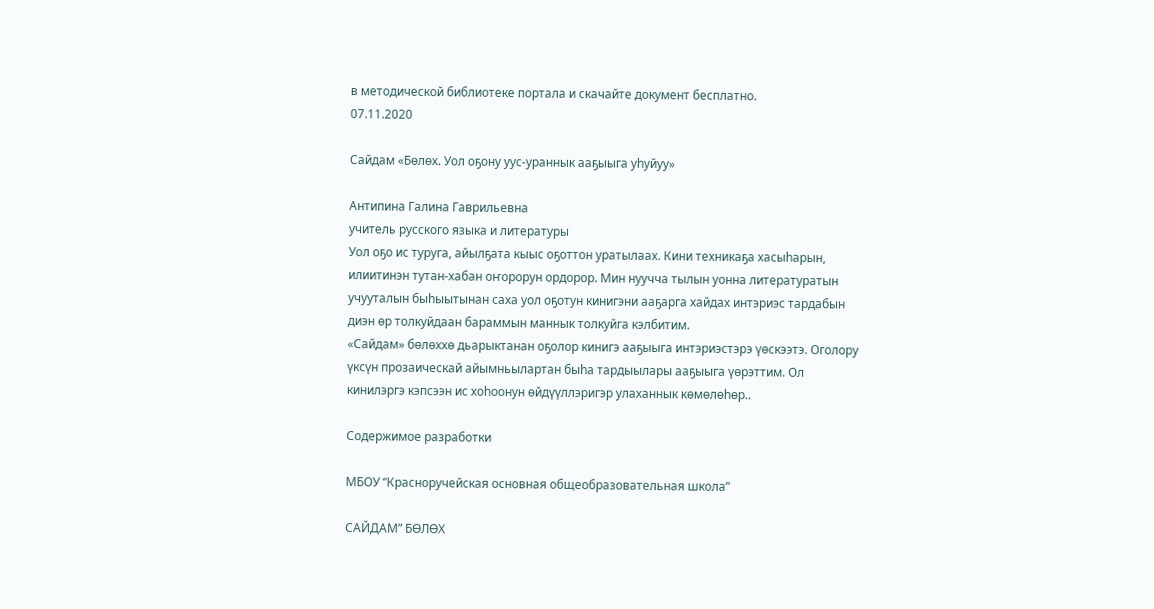в методической библиотеке портала и скачайте документ бесплатно.
07.11.2020

Сайдам «Бөлөх. Уол оҕону уус-ураннык ааҕыыга уһуйуу»

Антипина Галина Гаврильевна
учитель русского языка и литературы
Уол оҕо ис туруга, айылҕата кыыс оҕоттон уратылаах. Кини техникаҕа хасыһарын, илиитинэн тутан-хабан оҥорорун ордорор. Мин нуучча тылын уонна литературатын учууталын быһыытынан саха уол оҕотун кинигэни ааҕарга хайдах интэриэс тардабын диэн өр толкуйдаан бараммын маннык толкуйга кэлбитим.
«Сайдам» бөлөххө дьарыктанан оҕолор кинигэ ааҕыыга интэриэстэрэ үөскээтэ. Оголору үксүн прозаическай айымньылартан быһа тардыылары ааҕыыга үөрэттим. Ол кинилэргэ кэпсээн ис хоһоонун өйдүүллэригэр улаханнык көмөлөһөр..

Содержимое разработки

МБОУ “Красноручейская основная общеобразовательная школа”

САЙДАМ” БӨЛӨХ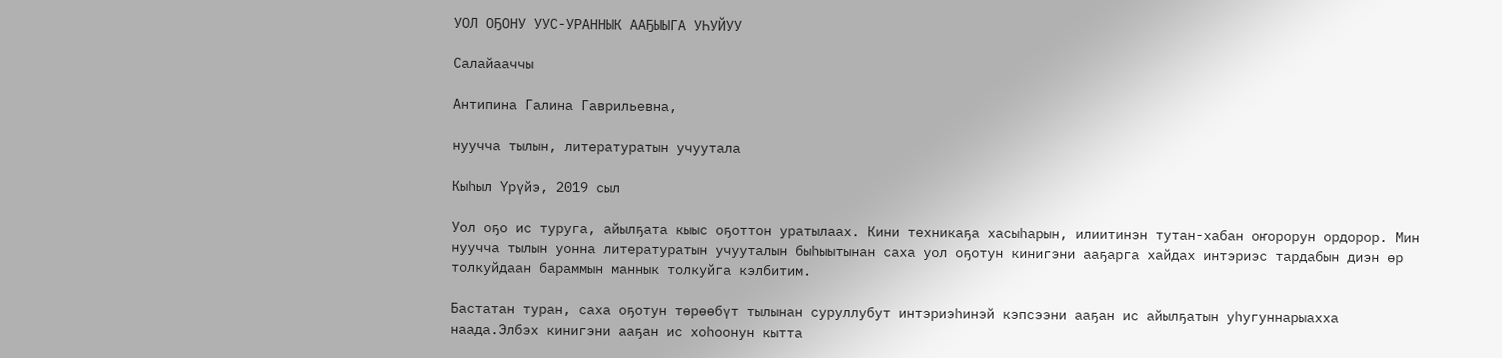УОЛ ОҔОНУ УУС-УРАННЫК ААҔЫЫГА УҺУЙУУ

Салайааччы

Антипина Галина Гаврильевна,

нуучча тылын, литературатын учуутала

Кыһыл Үрүйэ, 2019 cыл

Уол оҕо ис туруга, айылҕата кыыс оҕоттон уратылаах. Кини техникаҕа хасыһарын, илиитинэн тутан-хабан оҥорорун ордорор. Мин нуучча тылын уонна литературатын учууталын быһыытынан саха уол оҕотун кинигэни ааҕарга хайдах интэриэс тардабын диэн өр толкуйдаан бараммын маннык толкуйга кэлбитим.

Бастатан туран, саха оҕотун төрөөбүт тылынан суруллубут интэриэһинэй кэпсээни ааҕан ис айылҕатын уһугуннарыахха наада.Элбэх кинигэни ааҕан ис хоһоонун кытта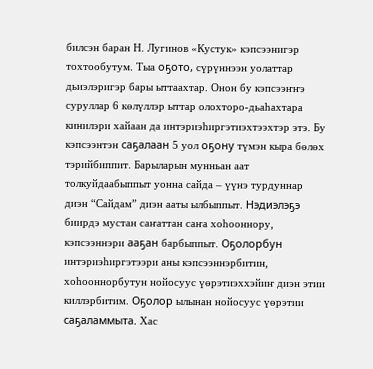билсэн баран Н. Лугинов «Кустук» кэпсээнигэр тохтообутум. Тыа оҕото, сүрүннээн уолаттар дьиэлэригэр бары ыттаахтар. Онон бу кэпсээҥҥэ суруллар 6 көлүллэр ыттар олохторо-дьаһахтара кинилэри хайаан да интэриэһиргэтиэхтээхтэр этэ. Бу кэпсээнтэн саҕалаан 5 уол оҕону түмэн кыра бөлөх тэрийбиппит. Барыларын мунньан аат толкуйдаабыппыт уонна сайда – үүнэ турдуннар диэн “Сайдам” диэн ааты ылбыппыт. Нэдиэлэҕэ биирдэ мустан саҥаттан саҥа хоһооннору, кэпсээннэри ааҕан барбыппыт. Оҕолорбун интэриэһиргэтээри аны кэпсээннэрбитин, хоһооннорбутун нойосуус үөрэтиэххэйиҥ диэн этии киллэрбитим. Оҕолор ылынан нойосуус үөрэтии саҕаламмыта. Хас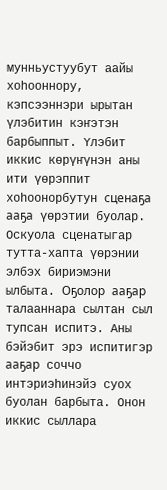мунньустуубут аайы хоһооннору, кэпсээннэри ырытан үлэбитин кэҥэтэн барбыппыт. Үлэбит иккис көрүҥүнэн аны ити үөрэппит хоһоонорбутун сценаҕа ааҕа үөрэтии буолар. Оскуола сценатыгар тутта-хапта үөрэнии элбэх бириэмэни ылбыта. Оҕолор ааҕар талааннара сылтан сыл тупсан испитэ. Аны бэйэбит эрэ испитигэр ааҕар соччо интэриэһинэйэ суох буолан барбыта. Онон иккис сыллара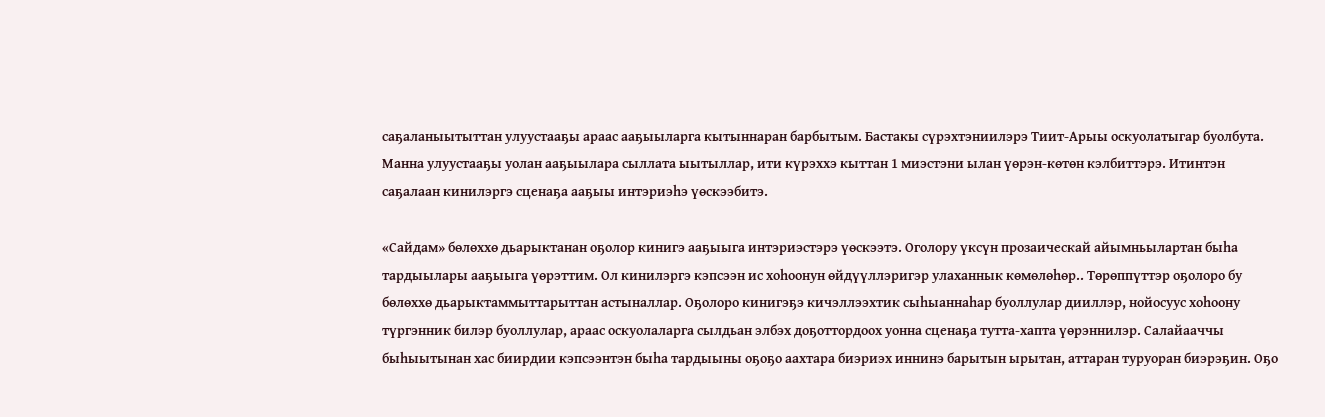саҕаланыытыттан улуустааҕы араас ааҕыыларга кытыннаран барбытым. Бастакы сүрэхтэниилэрэ Тиит-Арыы оскуолатыгар буолбута. Манна улуустааҕы уолан ааҕыылара сыллата ыытыллар, ити күрэххэ кыттан 1 миэстэни ылан үөрэн-көтөн кэлбиттэрэ. Итинтэн саҕалаан кинилэргэ сценаҕа ааҕыы интэриэһэ үөскээбитэ.

«Сайдам» бөлөххө дьарыктанан оҕолор кинигэ ааҕыыга интэриэстэрэ үөскээтэ. Оголору үксүн прозаическай айымньылартан быһа тардыылары ааҕыыга үөрэттим. Ол кинилэргэ кэпсээн ис хоһоонун өйдүүллэригэр улаханнык көмөлөһөр.. Төрөппүттэр оҕолоро бу бөлөххө дьарыктаммыттарыттан астыналлар. Оҕолоро кинигэҕэ кичэллээхтик сыһыаннаһар буоллулар дииллэр, нойосуус хоһоону түргэнник билэр буоллулар, араас оскуолаларга сылдьан элбэх доҕоттордоох уонна сценаҕа тутта-хапта үөрэннилэр. Салайааччы быһыытынан хас биирдии кэпсээнтэн быһа тардыыны оҕоҕо аахтара биэриэх иннинэ барытын ырытан, аттаран туруоран биэрэҕин. Оҕо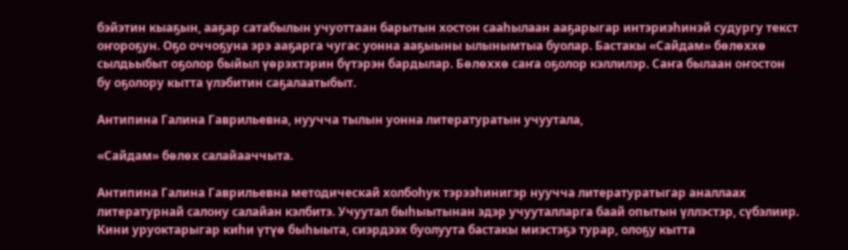бэйэтин кыаҕын, ааҕар сатабылын учуоттаан барытын хостон сааһылаан ааҕарыгар интэриэһинэй судургу текст оҥороҕун. Оҕо оччоҕуна эрэ ааҕарга чугас уонна ааҕыыны ылынымтыа буолар. Бастакы «Сайдам» бөлөххө сылдьыбыт оҕолор быйыл үөрэхтэрин бүтэрэн бардылар. Бөлөххө саҥа оҕолор кэллилэр. Саҥа былаан оҥостон бу оҕолору кытта үлэбитин саҕалаатыбыт.

Антипина Галина Гаврильевна, нуучча тылын уонна литературатын учуутала,

«Сайдам» бөлөх салайааччыта.

Антипина Галина Гаврильевна методическай холбоһук тэрээһинигэр нуучча литературатыгар аналлаах литературнай салону салайан кэлбитэ. Учуутал быһыытынан эдэр учууталларга баай опытын үллэстэр, сүбэлиир. Кини уруоктарыгар киһи үтүө быһыыта, сиэрдээх буолуута бастакы миэстэҕэ турар, олоҕу кытта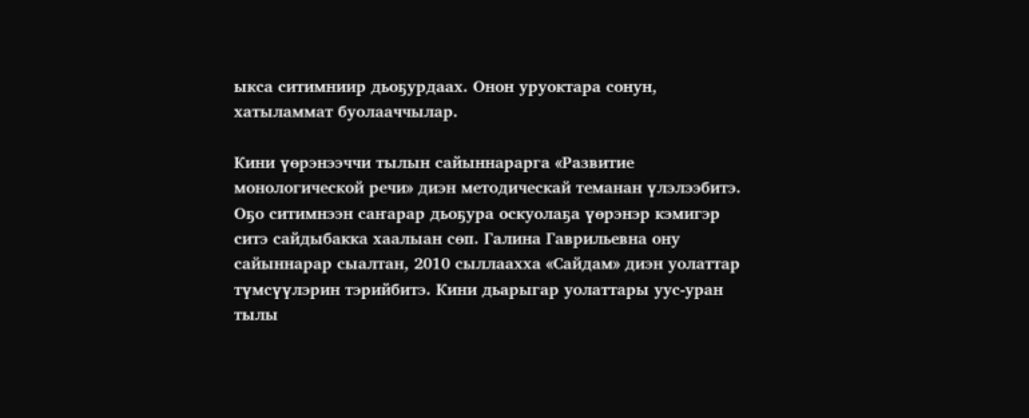ыкса ситимниир дьоҕурдаах. Онон уруоктара сонун, хатыламмат буолааччылар.

Кини үөрэнээччи тылын сайыннарарга «Развитие монологической речи» диэн методическай теманан үлэлээбитэ. Оҕо ситимнээн саҥарар дьоҕура оскуолаҕа үөрэнэр кэмигэр ситэ сайдыбакка хаалыан сөп. Галина Гаврильевна ону сайыннарар сыалтан, 2010 сыллаахха «Сайдам» диэн уолаттар түмсүүлэрин тэрийбитэ. Кини дьарыгар уолаттары уус-уран тылы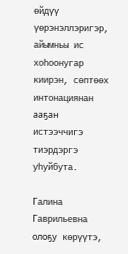өйдүү үөрэнэллэригэр, айымньы ис хоһоонугар киирэн, сөптөөх интонациянан ааҕан истээччигэ тиэрдэргэ уһуйбута.

Галина Гаврильевна олоҕу көрүүтэ,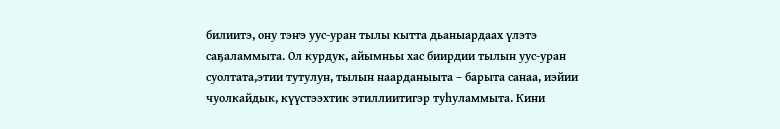билиитэ, ону тэҥэ уус-уран тылы кытта дьаныардаах үлэтэ саҕаламмыта. Ол курдук, айымньы хас биирдии тылын уус-уран суолтата,этии тутулун, тылын наарданыыта – барыта санаа, иэйии чуолкайдык, күүстээхтик этиллиитигэр туһуламмыта. Кини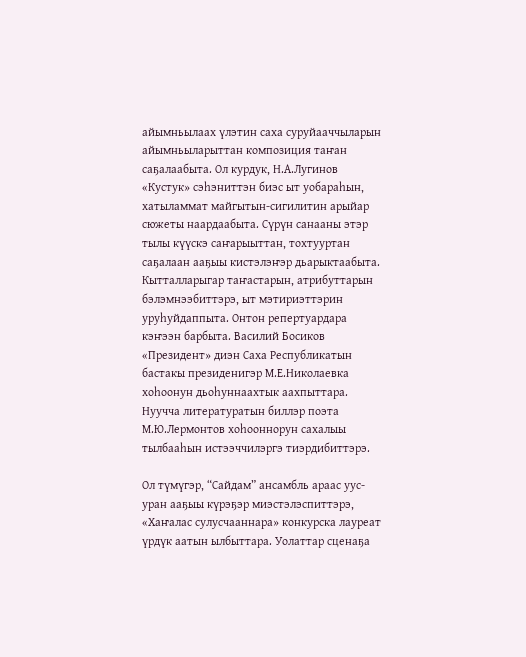айымньылаах үлэтин саха суруйааччыларын айымньыларыттан композиция таҥан саҕалаабыта. Ол курдук, Н.А.Лугинов «Кустук» сэһэниттэн биэс ыт уобараһын, хатыламмат майгытын-сигилитин арыйар сюжеты наардаабыта. Сүрүн санааны этэр тылы күүскэ саҥарыыттан, тохтууртан саҕалаан ааҕыы кистэлэҥэр дьарыктаабыта. Кытталларыгар таҥастарын, атрибуттарын бэлэмнээбиттэрэ, ыт мэтириэттэрин уруһуйдаппыта. Онтон репертуардара кэҥээн барбыта. Василий Босиков «Президент» диэн Саха Республикатын бастакы президенигэр М.Е.Николаевка хоһоонун дьоһуннаахтык аахпыттара. Нуучча литературатын биллэр поэта М.Ю.Лермонтов хоһооннорун сахалыы тылбааһын истээччилэргэ тиэрдибиттэрэ.

Ол түмүгэр, “Сайдам” ансамбль араас уус-уран ааҕыы күрэҕэр миэстэлэспиттэрэ, «Хаҥалас сулусчааннара» конкурска лауреат үрдүк аатын ылбыттара. Уолаттар сценаҕа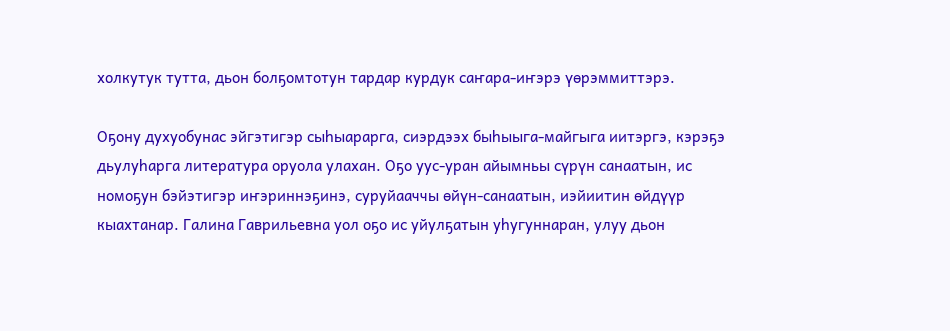холкутук тутта, дьон болҕомтотун тардар курдук саҥара-иҥэрэ үөрэммиттэрэ.

Оҕону духуобунас эйгэтигэр сыһыарарга, сиэрдээх быһыыга-майгыга иитэргэ, кэрэҕэ дьулуһарга литература оруола улахан. Оҕо уус-уран айымньы сүрүн санаатын, ис номоҕун бэйэтигэр иҥэриннэҕинэ, суруйааччы өйүн-санаатын, иэйиитин өйдүүр кыахтанар. Галина Гаврильевна уол оҕо ис уйулҕатын уһугуннаран, улуу дьон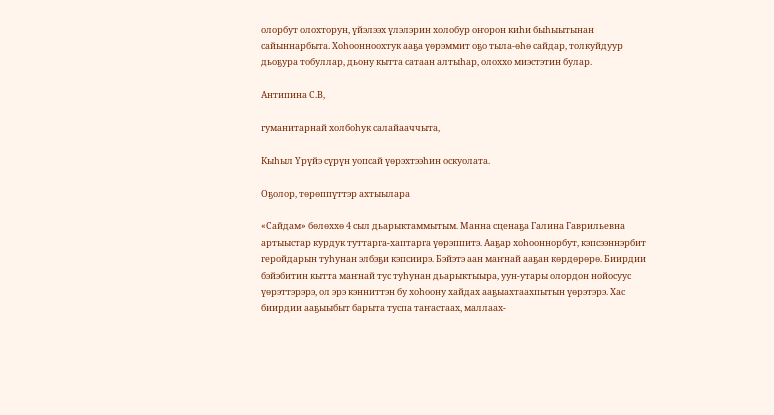олорбут олохторун, үйэлээх үлэлэрин холобур оҥорон киһи быһыытынан сайыннарбыта. Хоһоонноохтук ааҕа үөрэммит оҕо тыла-өһө сайдар, толкуйдуур дьоҕура тобуллар, дьону кытта сатаан алтыһар, олоххо миэстэтин булар.

Антипина С.В,

гуманитарнай холбоһук салайааччыта,

Кыһыл Үрүйэ сүрүн уопсай үөрэхтээһин оскуолата.

Оҕолор, төрөппүттэр ахтыылара

«Сайдам» бөлөххө 4 сыл дьарыктаммытым. Манна сценаҕа Галина Гаврильевна артыыстар курдук туттарга-хаптарга үөрэппитэ. Ааҕар хоһооннорбут, кэпсээннэрбит геройдарын туһунан элбэҕи кэпсиирэ. Бэйэтэ аан маҥнай ааҕан көрдөрөрө. Биирдии бэйэбитин кытта маҥнай тус туһунан дьарыктыыра, уун-утары олордон нойосуус үөрэттэрэрэ, ол эрэ кэнниттэн бу хоһоону хайдах ааҕыахтаахпытын үөрэтэрэ. Хас биирдии ааҕыыбыт барыта туспа таҥастаах, маллаах-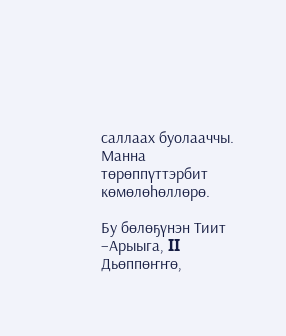саллаах буолааччы. Манна төрөппүттэрбит көмөлөһөллөрө.

Бу бөлөҕүнэн Тиит –Арыыга, II Дьөппөҥҥө,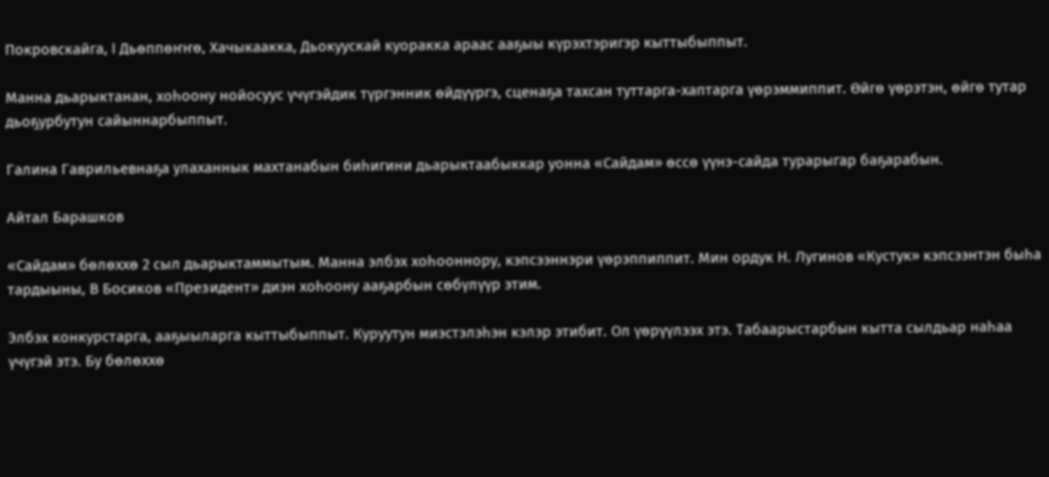Покровскайга, I Дьөппөҥҥө, Хачыкаакка, Дьокуускай куоракка араас ааҕыы күрэхтэригэр кыттыбыппыт.

Манна дьарыктанан, хоһоону нойосуус үчүгэйдик түргэнник өйдүүргэ, сценаҕа тахсан туттарга-хаптарга үөрэммиппит. Өйгө үөрэтэн, өйгө тутар дьоҕурбутун сайыннарбыппыт.

Галина Гаврильевнаҕа улаханнык махтанабын биһигини дьарыктаабыккар уонна «Сайдам» өссө үүнэ-сайда турарыгар баҕарабын.

Айтал Барашков

«Сайдам» бөлөххө 2 сыл дьарыктаммытым. Манна элбэх хоһооннору, кэпсээннэри үөрэппиппит. Мин ордук Н. Лугинов «Кустук» кэпсээнтэн быһа тардыыны, В Босиков «Президент» диэн хоһоону ааҕарбын сөбүлүүр этим.

Элбэх конкурстарга, ааҕыыларга кыттыбыппыт. Куруутун миэстэлэһэн кэлэр этибит. Ол үөрүүлээх этэ. Табаарыстарбын кытта сылдьар наһаа үчүгэй этэ. Бу бөлөххө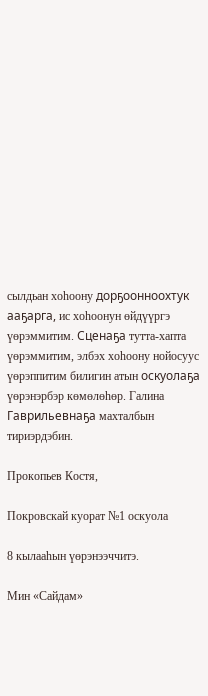сылдьан хоһоону дорҕоонноохтук ааҕарга, ис хоһоонун өйдүүргэ үөрэммитим. Сценаҕа тутта-хапта үөрэммитим, элбэх хоһоону нойосуус үөрэппитим билигин атын оскуолаҕа үөрэнэрбэр көмөлөһөр. Галина Гаврильевнаҕа махталбын тириэрдэбин.

Прокопьев Костя,

Покровскай куорат №1 оскуола

8 кылааһын үөрэнээччитэ.

Мин «Сайдам»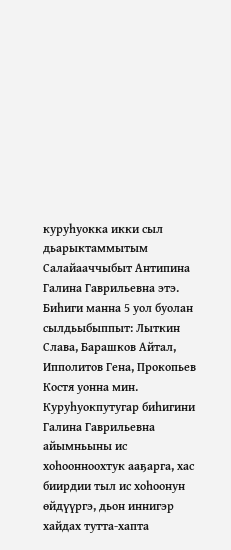куруһуокка икки сыл дьарыктаммытым Салайааччыбыт Антипина Галина Гаврильевна этэ. Биһиги манна 5 уол буолан сылдьыбыппыт: Лыткин Слава, Барашков Айтал, Ипполитов Гена, Прокопьев Костя уонна мин. Куруһуокпутугар биһигини Галина Гаврильевна айымньыны ис хоһоонноохтук ааҕарга, хас биирдии тыл ис хоһоонун өйдүүргэ, дьон иннигэр хайдах тутта-хапта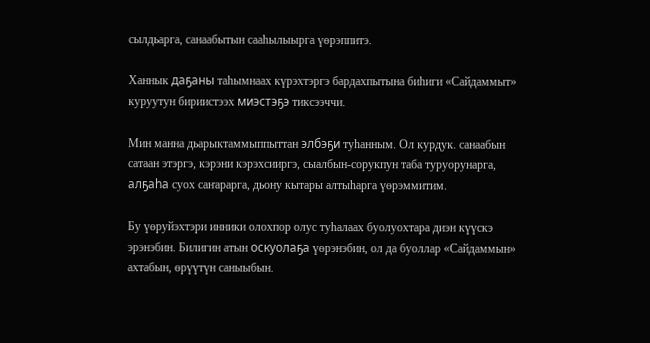сылдьарга, санаабытын сааһылыырга үөрэппитэ.

Ханнык даҕаны таһымнаах күрэхтэргэ бардахпытына биһиги «Сайдаммыт» куруутун бириистээх миэстэҕэ тиксээччи.

Мин манна дьарыктаммыппыттан элбэҕи туһанным. Ол курдук. санаабын сатаан этэргэ, кэрэни кэрэхсииргэ, сыалбын-сорукпун таба туруорунарга, алҕаһа суох саҥарарга, дьону кытары алтыһарга үөрэммитим.

Бу үөруйэхтэри инники олохпор олус туһалаах буолуохтара диэн күүскэ эрэнэбин. Билигин атын оскуолаҕа үөрэнэбин, ол да буоллар «Сайдаммын» ахтабын, өрүүтүн саныыбын.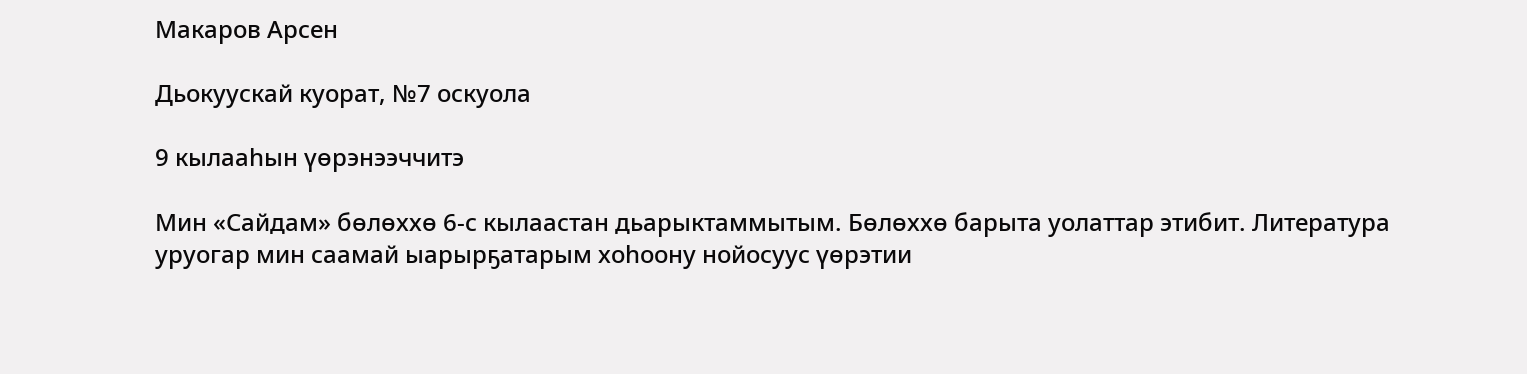Макаров Арсен

Дьокуускай куорат, №7 оскуола

9 кылааһын үөрэнээччитэ

Мин «Сайдам» бөлөххө 6-с кылаастан дьарыктаммытым. Бөлөххө барыта уолаттар этибит. Литература уруогар мин саамай ыарырҕатарым хоһоону нойосуус үөрэтии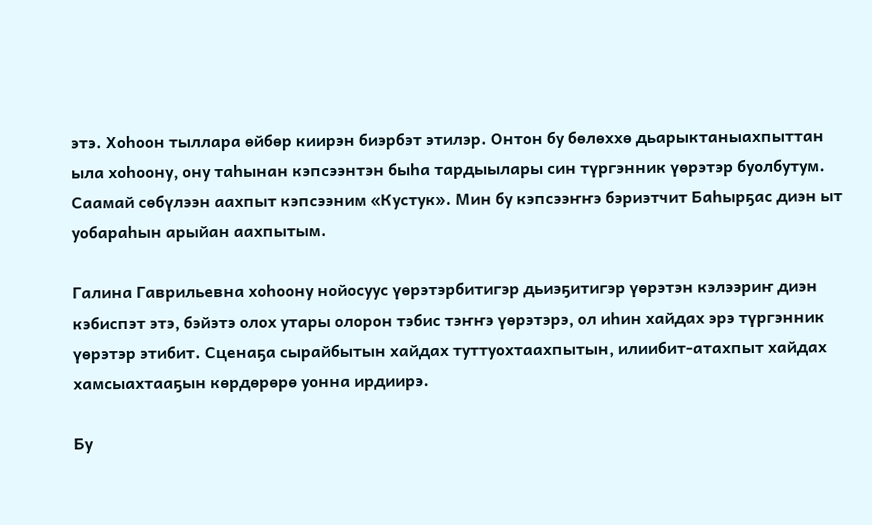этэ. Хоһоон тыллара өйбөр киирэн биэрбэт этилэр. Онтон бу бөлөххө дьарыктаныахпыттан ыла хоһоону, ону таһынан кэпсээнтэн быһа тардыылары син түргэнник үөрэтэр буолбутум. Саамай сөбүлээн аахпыт кэпсээним «Кустук». Мин бу кэпсээҥҥэ бэриэтчит Баһырҕас диэн ыт уобараһын арыйан аахпытым.

Галина Гаврильевна хоһоону нойосуус үөрэтэрбитигэр дьиэҕитигэр үөрэтэн кэлээриҥ диэн кэбиспэт этэ, бэйэтэ олох утары олорон тэбис тэҥҥэ үөрэтэрэ, ол иһин хайдах эрэ түргэнник үөрэтэр этибит. Сценаҕа сырайбытын хайдах туттуохтаахпытын, илиибит-атахпыт хайдах хамсыахтааҕын көрдөрөрө уонна ирдиирэ.

Бу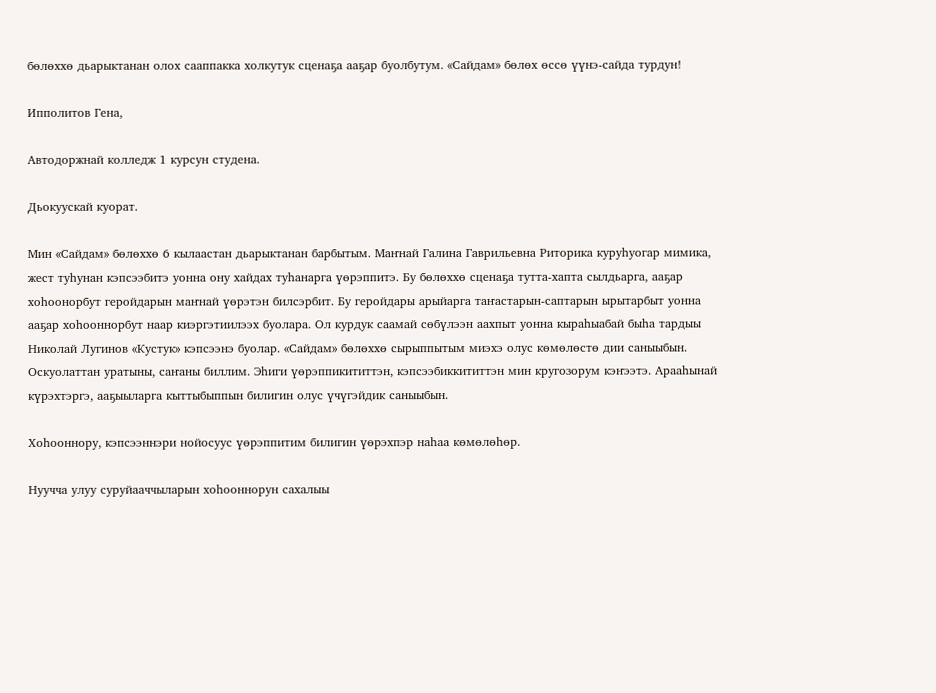бөлөххө дьарыктанан олох сааппакка холкутук сценаҕа ааҕар буолбутум. «Сайдам» бөлөх өссө үүнэ-сайда турдун!

Ипполитов Гена,

Автодоржнай колледж 1 курсун студена.

Дьокуускай куорат.

Мин «Сайдам» бөлөххө 6 кылаастан дьарыктанан барбытым. Маҥнай Галина Гаврильевна Риторика куруһуогар мимика, жест туһунан кэпсээбитэ уонна ону хайдах туһанарга үөрэппитэ. Бу бөлөххө сценаҕа тутта-хапта сылдьарга, ааҕар хоһоонорбут геройдарын маҥнай үөрэтэн билсэрбит. Бу геройдары арыйарга таҥастарын-саптарын ырытарбыт уонна ааҕар хоһооннорбут наар киэргэтиилээх буолара. Ол курдук саамай сөбүлээн аахпыт уонна кыраһыабай быһа тардыы Николай Лугинов «Кустук» кэпсээнэ буолар. «Сайдам» бөлөххө сырыппытым миэхэ олус көмөлөстө дии саныыбын. Оскуолаттан уратыны, саҥаны биллим. Эһиги үөрэппикититтэн, кэпсээбиккититтэн мин кругозорум кэҥээтэ. Арааһынай күрэхтэргэ, ааҕыыларга кыттыбыппын билигин олус үчүгэйдик саныыбын.

Хоһооннору, кэпсээннэри нойосуус үөрэппитим билигин үөрэхпэр наһаа көмөлөһөр.

Нуучча улуу суруйааччыларын хоһооннорун сахалыы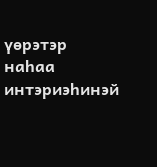үөрэтэр наһаа интэриэһинэй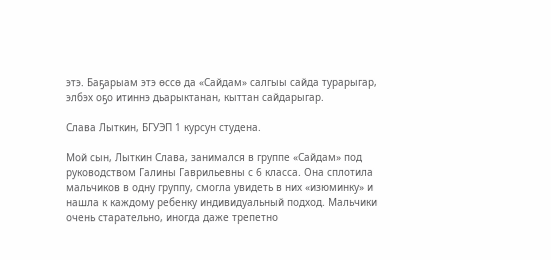этэ. Баҕарыам этэ өссө да «Сайдам» салгыы сайда турарыгар, элбэх оҕо итиннэ дьарыктанан, кыттан сайдарыгар.

Слава Лыткин, БГУЭП 1 курсун студена.

Мой сын, Лыткин Слава, занимался в группе «Сайдам» под руководством Галины Гаврильевны с 6 класса. Она сплотила мальчиков в одну группу, смогла увидеть в них «изюминку» и нашла к каждому ребенку индивидуальный подход. Мальчики очень старательно, иногда даже трепетно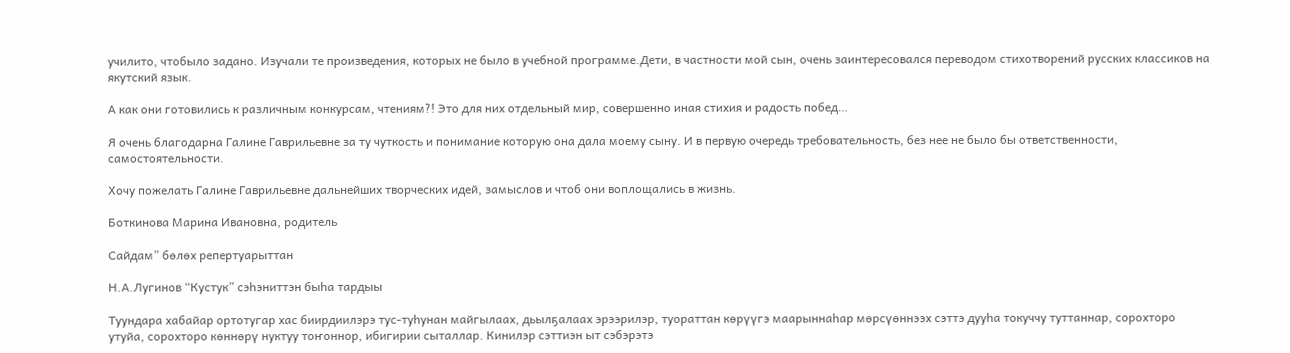училито, чтобыло задано. Изучали те произведения, которых не было в учебной программе.Дети, в частности мой сын, очень заинтересовался переводом стихотворений русских классиков на якутский язык.

А как они готовились к различным конкурсам, чтениям?! Это для них отдельный мир, совершенно иная стихия и радость побед…

Я очень благодарна Галине Гаврильевне за ту чуткость и понимание которую она дала моему сыну. И в первую очередь требовательность, без нее не было бы ответственности, самостоятельности.

Хочу пожелать Галине Гаврильевне дальнейших творческих идей, замыслов и чтоб они воплощались в жизнь.

Боткинова Марина Ивановна, родитель

Сайдам” бөлөх репертуарыттан

Н.А.Лугинов “Кустук” сэһэниттэн быһа тардыы

Туундара хабайар ортотугар хас биирдиилэрэ тус-туhунан майгылаах, дьылҕалаах эрээрилэр, туораттан көрүүгэ маарыннаhар мөрсүөннээх сэттэ дууhа токуччу туттаннар, сорохторо утуйа, сорохторо көннөрү нуктуу тоҥоннор, ибигирии сыталлар. Кинилэр сэттиэн ыт сэбэрэтэ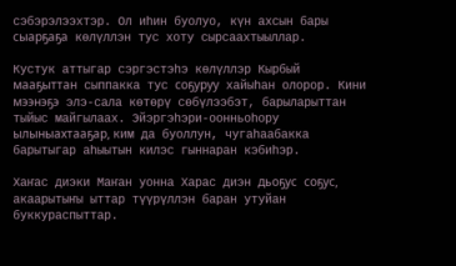сэбэрэлээхтэр. Ол иhин буолуо, күн ахсын бары сыарҕаҕа көлүллэн тус хоту сырсаахтыыллар.

Кустук аттыгар сэргэстэhэ көлүллэр Кырбый мааҕыттан сыппакка тус соҕуруу хайыhан олорор. Кини мээнэҕэ элэ-сала көтөрү сөбүлээбэт, барыларыттан тыйыс майгылаах. Эйэргэhэри-оонньоhору ылыныахтааҕар, ким да буоллун, чугаhаабакка барытыгар аhыытын килэс гыннаран кэбиhэр.

Хаҥас диэки Маҥан уонна Харас диэн дьоҕус соҕус, акаарытыҥы ыттар түүрүллэн баран утуйан буккураспыттар.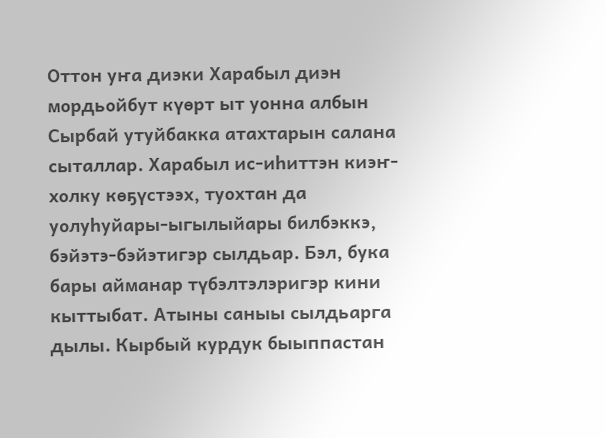Оттон уҥа диэки Харабыл диэн мордьойбут күөрт ыт уонна албын Сырбай утуйбакка атахтарын салана сыталлар. Харабыл ис-иhиттэн киэҥ-холку көҕүстээх, туохтан да уолуhуйары-ыгылыйары билбэккэ, бэйэтэ-бэйэтигэр сылдьар. Бэл, бука бары айманар түбэлтэлэригэр кини кыттыбат. Атыны саныы сылдьарга дылы. Кырбый курдук быыппастан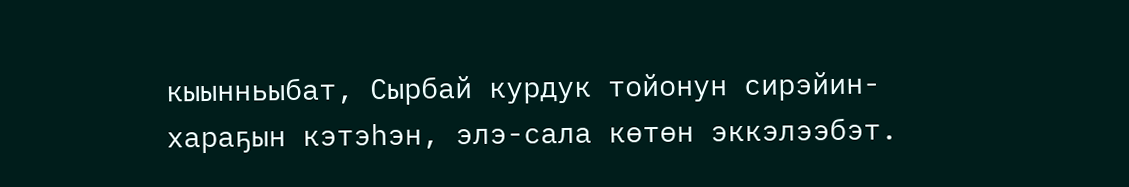кыынньыбат, Сырбай курдук тойонун сирэйин-хараҕын кэтэhэн, элэ-сала көтөн эккэлээбэт.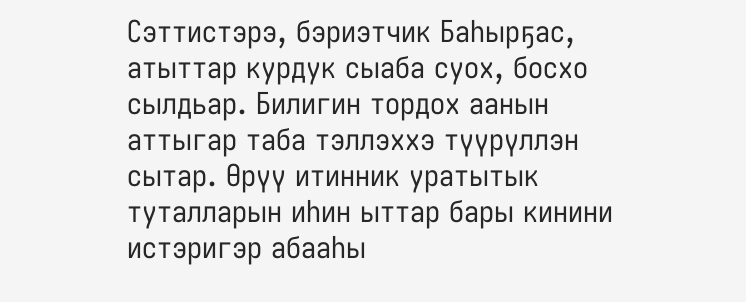Сэттистэрэ, бэриэтчик Баhырҕас, атыттар курдук сыаба суох, босхо сылдьар. Билигин тордох аанын аттыгар таба тэллэххэ түүрүллэн сытар. Өрүү итинник уратытык туталларын иhин ыттар бары кинини истэригэр абааhы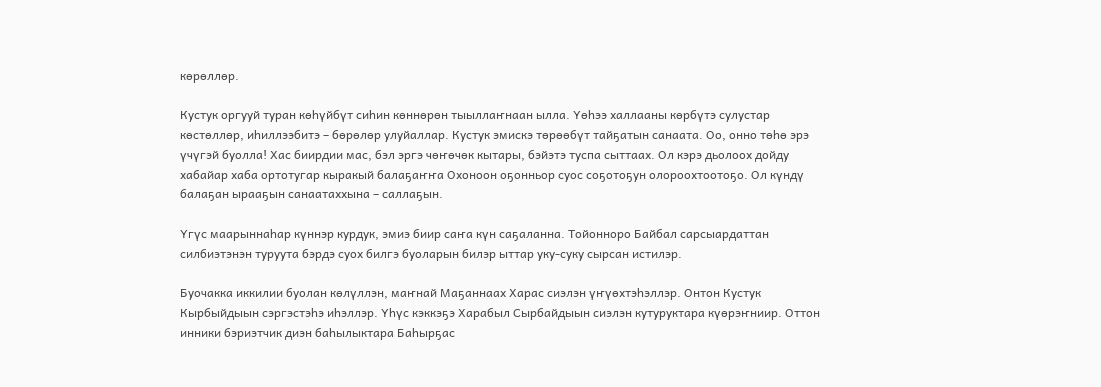көрөллөр.

Кустук оргууй туран көhүйбүт сиhин көннөрөн тыыллаҥнаан ылла. Үөhээ халлааны көрбүтэ сулустар көстөллөр, иhиллээбитэ – бөрөлөр улуйаллар. Кустук эмискэ төрөөбүт тайҕатын санаата. Оо, онно төhө эрэ үчүгэй буолла! Хас биирдии мас, бэл эргэ чөҥөчөк кытары, бэйэтэ туспа сыттаах. Ол кэрэ дьолоох дойду хабайар хаба ортотугар кыракый балаҕаҥҥа Охоноон оҕонньор суос соҕотоҕун олороохтоотоҕо. Ол күндү балаҕан ырааҕын санаатаххына – саллаҕын.

Үгүс маарыннаhар күннэр курдук, эмиэ биир саҥа күн саҕаланна. Тойонноро Байбал сарсыардаттан силбиэтэнэн туруута бэрдэ суох билгэ буоларын билэр ыттар уку-суку сырсан истилэр.

Буочакка иккилии буолан көлүллэн, маҥнай Маҕаннаах Харас сиэлэн үҥүөхтэhэллэр. Онтон Кустук Кырбыйдыын сэргэстэhэ иhэллэр. Үhүс кэккэҕэ Харабыл Сырбайдыын сиэлэн кутуруктара күөрэҥниир. Оттон инники бэриэтчик диэн баhылыктара Баhырҕас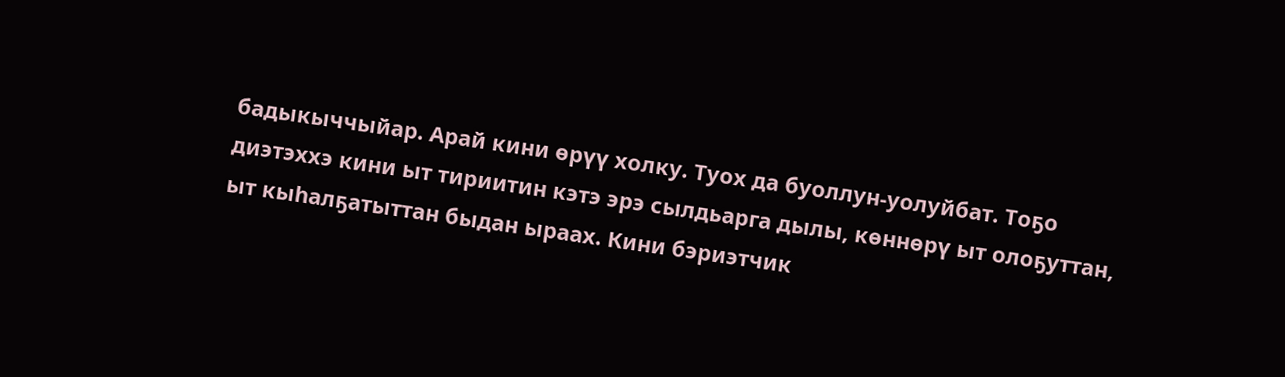бадыкыччыйар. Арай кини өрүү холку. Туох да буоллун-уолуйбат. Тоҕо диэтэххэ кини ыт тириитин кэтэ эрэ сылдьарга дылы, көннөрү ыт олоҕуттан, ыт кыhалҕатыттан быдан ыраах. Кини бэриэтчик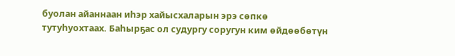буолан айаннаан иhэр хайысхаларын эрэ сөпкө тутуhуохтаах. Баhырҕас ол судургу соругун ким өйдөөбөтүн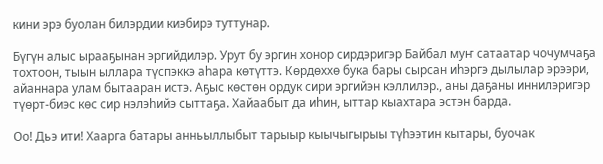кини эрэ буолан билэрдии киэбирэ туттунар.

Бүгүн алыс ырааҕынан эргийдилэр. Урут бу эргин хонор сирдэригэр Байбал муҥ сатаатар чочумчаҕа тохтоон, тыын ыллара түспэккэ аhара көтүттэ. Көрдөххө бука бары сырсан иhэргэ дылылар эрээри, айаннара улам бытааран истэ. Аҕыс көстөн ордук сири эргийэн кэллилэр., аны даҕаны иннилэригэр түөрт-биэс көс сир нэлэhийэ сыттаҕа. Хайаабыт да иhин, ыттар кыахтара эстэн барда.

Оо! Дьэ ити! Хаарга батары анньыллыбыт тарыыр кыычыгырыы түhээтин кытары, буочак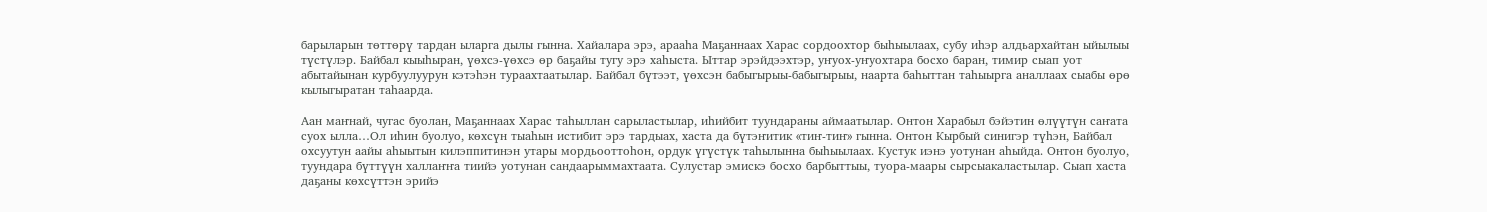барыларын төттөрү тардан ыларга дылы гынна. Хайалара эрэ, арааhа Маҕаннаах Харас сордоохтор быhыылаах, субу иhэр алдьархайтан ыйылыы түстүлэр. Байбал кыыhыран, үөхсэ-үөхсэ өр баҕайы тугу эрэ хаhыста. Ыттар эрэйдээхтэр, уҥуох-уҥуохтара босхо баран, тимир сыап уот абытайынан курбуулуурун кэтэhэн тураахтаатылар. Байбал бүтээт, үөхсэн бабыгырыы-бабыгырыы, наарта баhыттан таhыырга аналлаах сыабы өрө кылыгыратан таhаарда.

Аан маҥнай, чугас буолан, Маҕаннаах Харас таhыллан сарыластылар, иhийбит туундараны аймаатылар. Онтон Харабыл бэйэтин өлүүтүн саҥата суох ылла…Ол иhин буолуо, көхсүн тыаhын истибит эрэ тардыах, хаста да бүтэҥитик «тиҥ-тиҥ» гынна. Онтон Кырбый синигэр түhэн, Байбал охсуутун аайы аhыытын килэппитинэн утары мордьооттоhон, ордук үгүстүк таhылынна быhыылаах. Кустук иэнэ уотунан аhыйда. Онтон буолуо, туундара бүттүүн халлаҥҥа тиийэ уотунан сандаарыммахтаата. Сулустар эмискэ босхо барбыттыы, туора-маары сырсыакаластылар. Сыап хаста даҕаны көхсүттэн эрийэ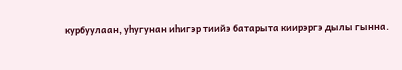курбуулаан, уhугунан иhигэр тиийэ батарыта киирэргэ дылы гынна.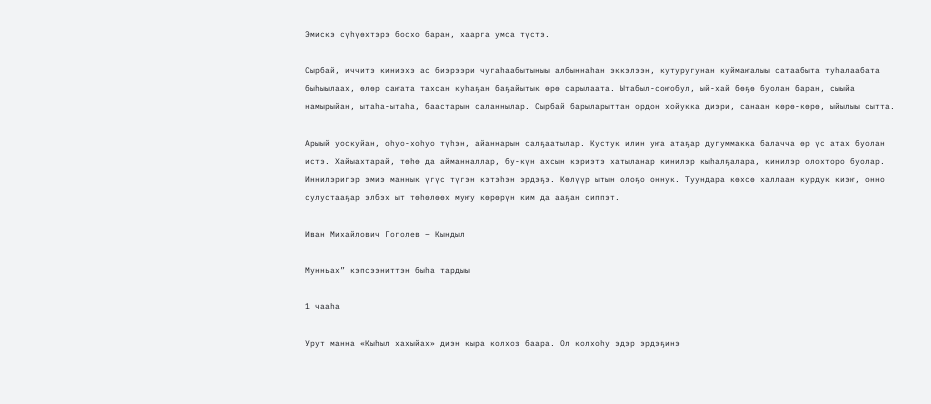Эмискэ сүhүөхтэрэ босхо баран, хаарга умса түстэ.

Сырбай, иччитэ киниэхэ ас биэрээри чугаhаабытыныы албыннаhан эккэлээн, кутуругунан куймаҥалыы сатаабыта туhалаабата быhыылаах, өлөр саҥата тахсан куhаҕан баҕайытык өрө сарылаата. Ытабыл-соҥобул, ый-хай бөҕө буолан баран, сыыйа намырыйан, ытаhа-ытаhа, баастарын саланнылар. Сырбай барыларыттан ордон хойукка диэри, санаан көрө-көрө, ыйылыы сытта.

Арыый уоскуйан, оhуо-хоhуо түhэн, айаннарын салҕаатылар. Кустук илин уҥа атаҕар дугуммакка балачча өр үс атах буолан истэ. Хайыахтарай, төhө да айманналлар, бу-күн ахсын кэриэтэ хатыланар кинилэр кыhалҕалара, кинилэр олохторо буолар. Иннилэригэр эмиэ маннык үгүс түгэн кэтэhэн эрдэҕэ. Көлүүр ытын олоҕо оннук. Туундара көхсө халлаан курдук киэҥ, онно сулустааҕар элбэх ыт төhөлөөх муҥу көрөрүн ким да ааҕан сиппэт.

Иван Михайлович Гоголев – Кындыл

Мунньах” кэпсээниттэн быһа тардыы

1 чааһа

Урут манна «Кыhыл хахыйах» диэн кыра колхоз баара. Ол колхоhу эдэр эрдэҕинэ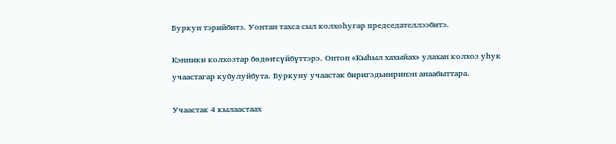Буркун тэрийбитэ. Уонтан тахса сыл колхоhугар председателлээбитэ.

Кэнники колхозтар бөдөҥсүйбүттэрэ. Онтон «Кыhыл хахыйах» улахан колхоз уhук учаастагар кубулуйбута. Буркуну учаастак биригэдьииринэн анаабыттара.

Учаастак 4 кылаастаах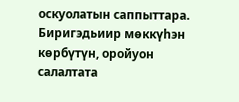оскуолатын саппыттара. Биригэдьиир мөккүhэн көрбүтүн, оройуон салалтата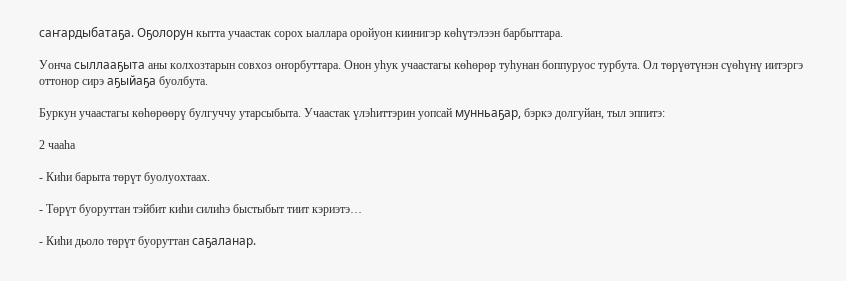саҥардыбатаҕа. Оҕолорун кытта учаастак сорох ыаллара оройуон киинигэр көhүтэлээн барбыттара.

Уонча сыллааҕыта аны колхозтарын совхоз оҥорбуттара. Онон уhук учаастагы көhөрөр туhунан боппуруос турбута. Ол төрүөтүнэн сүөhүнү иитэргэ оттонор сирэ аҕыйаҕа буолбута.

Буркун учаастагы көhөрөөрү булгуччу утарсыбыта. Учаастак үлэhиттэрин уопсай мунньаҕар, бэркэ долгуйан, тыл эппитэ:

2 чааһа

- Киhи барыта төрүт буолуохтаах.

- Төрүт буоруттан тэйбит киhи силиhэ быстыбыт тиит кэриэтэ…

- Киhи дьоло төрүт буоруттан саҕаланар.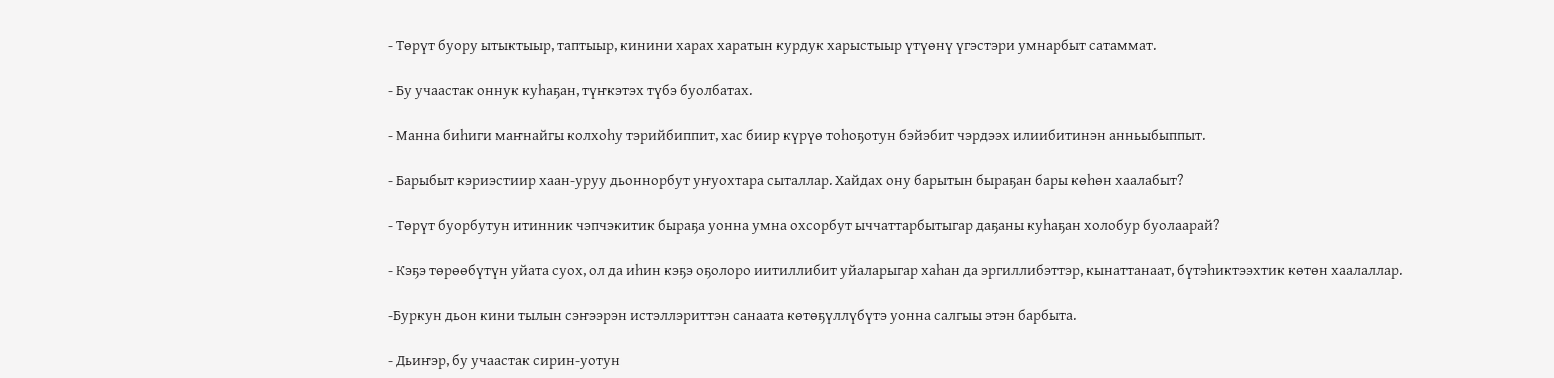- Төрүт буору ытыктыыр, таптыыр, кинини харах харатын курдук харыстыыр үтүөнү үгэстэри умнарбыт сатаммат.

- Бу учаастак оннук куhаҕан, түҥкэтэх түбэ буолбатах.

- Манна биhиги маҥнайгы колхоhу тэрийбиппит, хас биир күрүө тоhоҕотун бэйэбит чэрдээх илиибитинэн анньыбыппыт.

- Барыбыт кэриэстиир хаан-уруу дьоннорбут уҥуохтара сыталлар. Хайдах ону барытын быраҕан бары көhөн хаалабыт?

- Төрүт буорбутун итинник чэпчэкитик быраҕа уонна умна охсорбут ыччаттарбытыгар даҕаны куhаҕан холобур буолаарай?

- Кэҕэ төрөөбүтүн уйата суох, ол да иhин кэҕэ оҕолоро иитиллибит уйаларыгар хаhан да эргиллибэттэр, кынаттанаат, бүтэhиктээхтик көтөн хаалаллар.

-Буркун дьон кини тылын сэҥээрэн истэллэриттэн санаата көтөҕүллүбүтэ уонна салгыы этэн барбыта.

- Дьиҥэр, бу учаастак сирин-уотун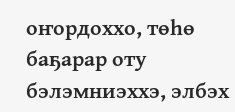оҥордоххо, төһө баҕарар оту бэлэмниэххэ, элбэх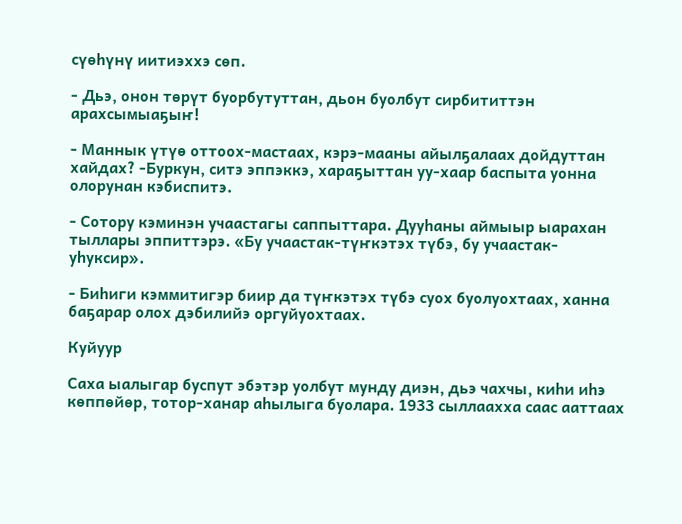сүөһүнү иитиэххэ сөп.

- Дьэ, онон төрүт буорбутуттан, дьон буолбут сирбититтэн арахсымыаҕыҥ!

- Маннык үтүө оттоох-мастаах, кэрэ-мааны айылҕалаах дойдуттан хайдах? -Буркун, ситэ эппэккэ, хараҕыттан уу-хаар баспыта уонна олорунан кэбиспитэ.

- Сотору кэминэн учаастагы саппыттара. Дууhаны аймыыр ыарахан тыллары эппиттэрэ. «Бу учаастак-түҥкэтэх түбэ, бу учаастак-уhуксир».

- Биhиги кэммитигэр биир да түҥкэтэх түбэ суох буолуохтаах, ханна баҕарар олох дэбилийэ оргуйуохтаах.

Куйуур

Саха ыалыгар буспут эбэтэр уолбут мунду диэн, дьэ чахчы, киhи иhэ көппөйөр, тотор-ханар аhылыга буолара. 1933 сыллаахха саас ааттаах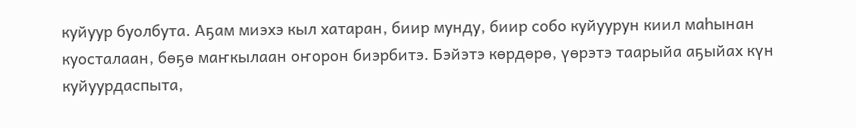куйуур буолбута. Аҕам миэхэ кыл хатаран, биир мунду, биир собо куйуурун киил маhынан куосталаан, бөҕө маҥкылаан оҥорон биэрбитэ. Бэйэтэ көрдөрө, үөрэтэ таарыйа аҕыйах күн куйуурдаспыта,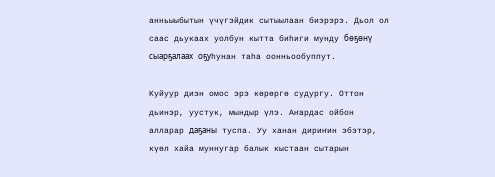анньыыбытын үчүгэйдик сытыылаан биэрэрэ. Дьол ол саас дьукаах уолбун кытта биhиги мунду бөҕөнү сыарҕалаах оҕуhунан таhа оонньообуппут.

Куйуур диэн омос эрэ көрөргө судургу. Оттон дьинэр, уустук, мындыр үлэ. Аҥардас ойбон алларар даҕаны туспа. Уу ханан дириҥин эбэтэр, күөл хайа муннугар балык кыстаан сытарын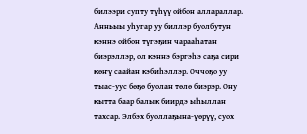билээри супту түhүү ойбон аллараллар. Анньыы уhугар уу биллэр буолбутун кэннэ ойбон түгэҕин чарааhатан биэрэллэр, ол кэннэ бэргэhэ саҕа сири көҥү саайан кэбиhэллэр. Оччоҕо уу тыас-уус бөҕө буолан төлө биэрэр. Ону кытта баар балык биирдэ ыhыллан тахсар. Элбэх буоллаҕына-үөрүү, суох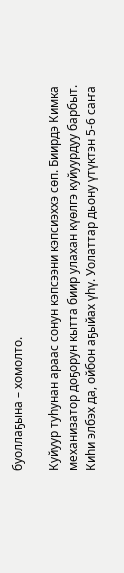буоллаҕына – хомолто.

Куйуур туhунан араас сонун кэпсээни кэпсиэххэ сөп. Биирдэ Кимка механизатор доҕорун кытта биир улахан күөлгэ куйуурдуу барбыт. Киhи элбэх да, ойбон аҕыйах үhү. Уолаттар дьону үтүктэн 5-6 саҥа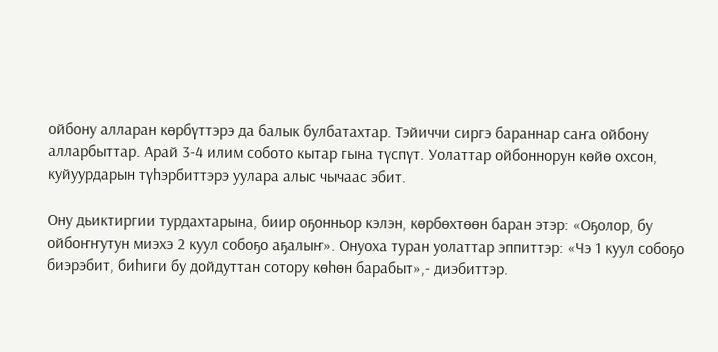ойбону алларан көрбүттэрэ да балык булбатахтар. Тэйиччи сиргэ бараннар саҥа ойбону алларбыттар. Арай 3-4 илим собото кытар гына түспүт. Уолаттар ойбоннорун көйө охсон, куйуурдарын түhэрбиттэрэ уулара алыс чычаас эбит.

Ону дьиктиргии турдахтарына, биир оҕонньор кэлэн, көрбөхтөөн баран этэр: «Оҕолор, бу ойбоҥҥутун миэхэ 2 куул собоҕо аҕалыҥ». Онуоха туран уолаттар эппиттэр: «Чэ 1 куул собоҕо биэрэбит, биhиги бу дойдуттан сотору көhөн барабыт»,- диэбиттэр.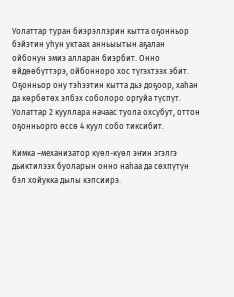Уолаттар туран биэрэллэрин кытта оҕонньор бэйэтин уhун уктаах анньыытын аҕалан ойбонун эмиэ алларан биэрбит. Онно өйдөөбүттэрэ, ойбонноро хос түгэхтээх эбит. Оҕонньор ону тэhээтин кытта дьэ доҕоор, хаhан да көрбөтөх элбэх соболоро оргуйа түспүт. Уолаттар 2 кууллара начаас туола охсубут, оттон оҕонньорго өссө 4 куул собо тиксибит.

Кимка –механизатор күөл-күөл эҥин эгэлгэ дьиктилээх буоларын онно наhаа да сөхпүтүн бэл хойукка дылы кэпсиирэ.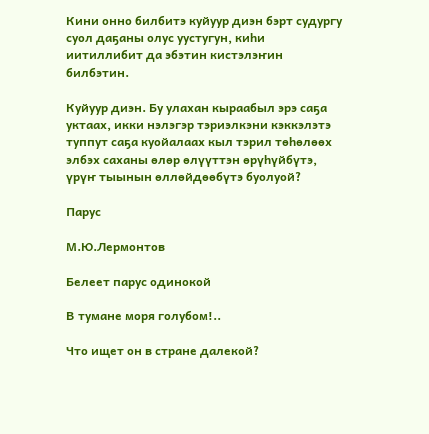Кини онно билбитэ куйуур диэн бэрт судургу суол даҕаны олус уустугун, киhи иитиллибит да эбэтин кистэлэҥин билбэтин.

Куйуур диэн. Бу улахан кыраабыл эрэ саҕа уктаах, икки нэлэгэр тэриэлкэни кэккэлэтэ туппут саҕа куойалаах кыл тэрил төhөлөөх элбэх саханы өлөр өлүүттэн өрүhүйбүтэ, үрүҥ тыынын өллөйдөөбүтэ буолуой?

Парус

М.Ю.Лермонтов

Белеет парус одинокой

В тумане моря голубом!..

Что ищет он в стране далекой?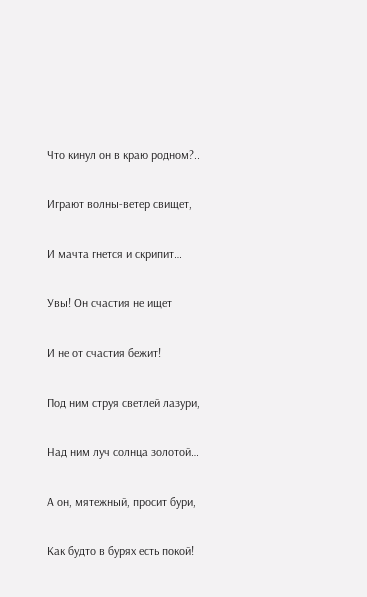Что кинул он в краю родном?..

Играют волны-ветер свищет,

И мачта гнется и скрипит…

Увы! Он счастия не ищет

И не от счастия бежит!

Под ним струя светлей лазури,

Над ним луч солнца золотой…

А он, мятежный, просит бури,

Как будто в бурях есть покой!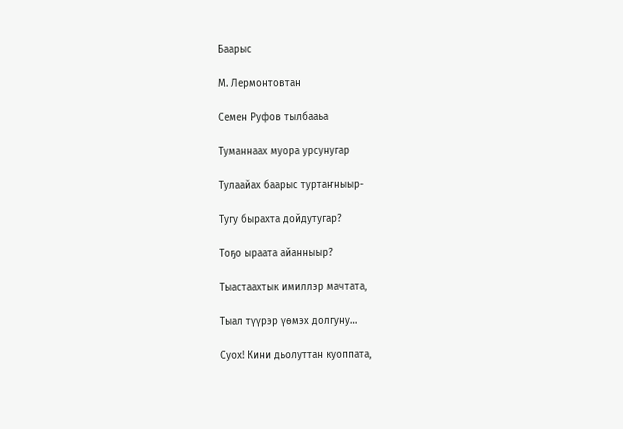Баарыс

М. Лермонтовтан

Семен Руфов тылбааьа

Туманнаах муора урсунугар

Тулаайах баарыс туртаҥныыр-

Тугу бырахта дойдутугар?

Тоҕо ыраата айанныыр?

Тыастаахтык имиллэр мачтата,

Тыал түүрэр үөмэх долгуну…

Суох! Кини дьолуттан куоппата,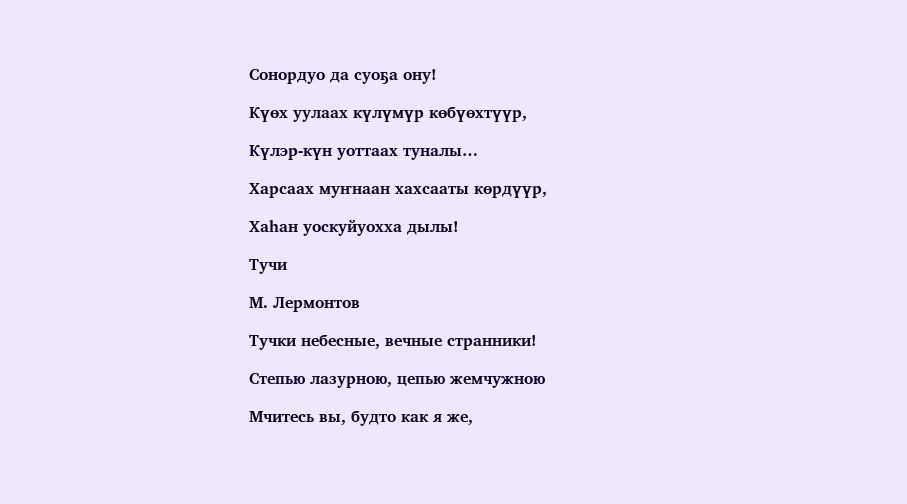Сонордуо да суоҕа ону!

Күөх уулаах күлүмүр көбүөхтүүр,

Күлэр-күн уоттаах туналы…

Харсаах муҥнаан хахсааты көрдүүр,

Хаһан уоскуйуохха дылы!

Тучи

М. Лермонтов

Тучки небесные, вечные странники!

Степью лазурною, цепью жемчужною

Мчитесь вы, будто как я же,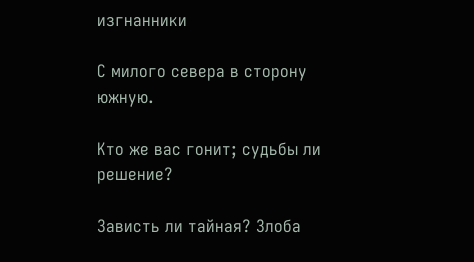изгнанники

С милого севера в сторону южную.

Кто же вас гонит; судьбы ли решение?

Зависть ли тайная? Злоба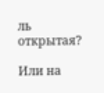ль открытая?

Или на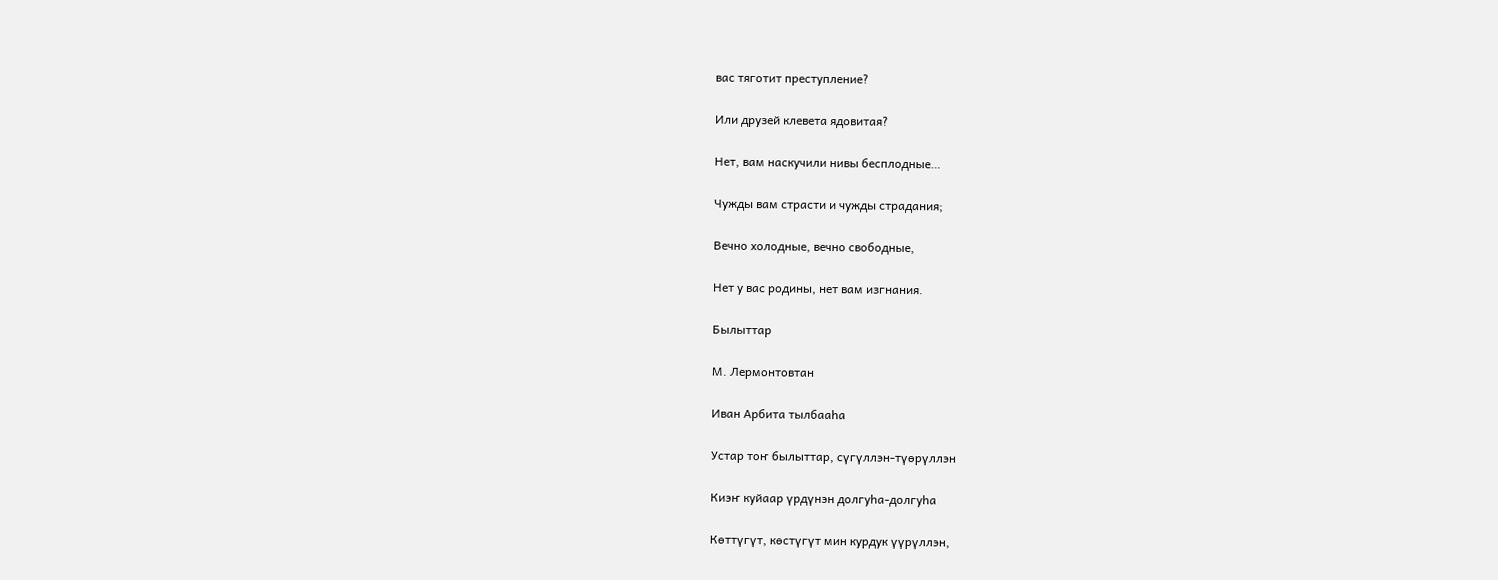вас тяготит преступление?

Или друзей клевета ядовитая?

Нет, вам наскучили нивы бесплодные…

Чужды вам страсти и чужды страдания;

Вечно холодные, вечно свободные,

Нет у вас родины, нет вам изгнания.

Былыттар

М. Лермонтовтан

Иван Арбита тылбааһа

Устар тоҥ былыттар, сүгүллэн-түөрүллэн

Киэҥ куйаар үрдүнэн долгуһа-долгуһа

Көттүгүт, көстүгүт мин курдук үүрүллэн,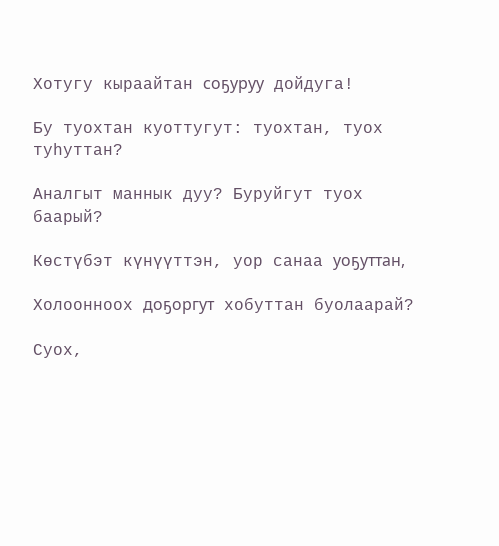Хотугу кыраайтан соҕуруу дойдуга!

Бу туохтан куоттугут: туохтан, туох туһуттан?

Аналгыт маннык дуу? Буруйгут туох баарый?

Көстүбэт күнүүттэн, уор санаа уоҕуттан,

Холоонноох доҕоргут хобуттан буолаарай?

Суох,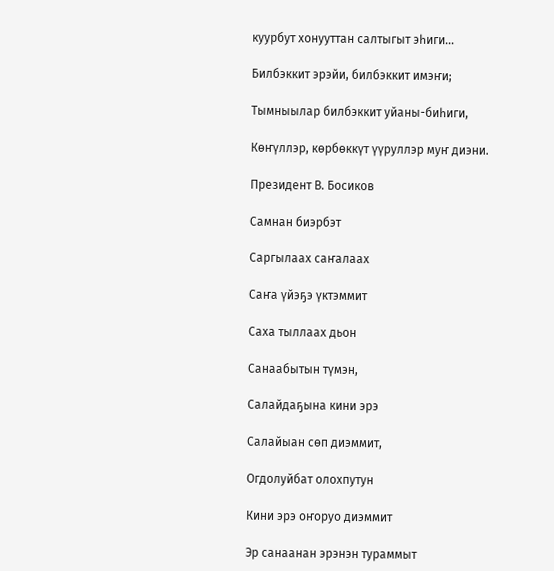куурбут хонууттан салтыгыт эһиги…

Билбэккит эрэйи, билбэккит имэҥи;

Тымныылар билбэккит уйаны-биһиги,

Көҥүллэр, көрбөккүт үүруллэр муҥ диэни.

Президент В. Босиков

Самнан биэрбэт

Саргылаах саҥалаах

Саҥа үйэҕэ үктэммит

Саха тыллаах дьон

Санаабытын түмэн,

Салайдаҕына кини эрэ

Салайыан сөп диэммит,

Огдолуйбат олохпутун

Кини эрэ оҥоруо диэммит

Эр санаанан эрэнэн тураммыт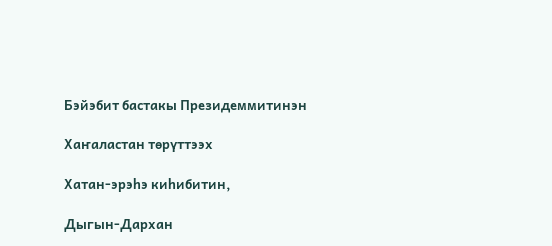Бэйэбит бастакы Президеммитинэн

Хаҥаластан төрүттээх

Хатан-эрэhэ киhибитин,

Дыгын-Дархан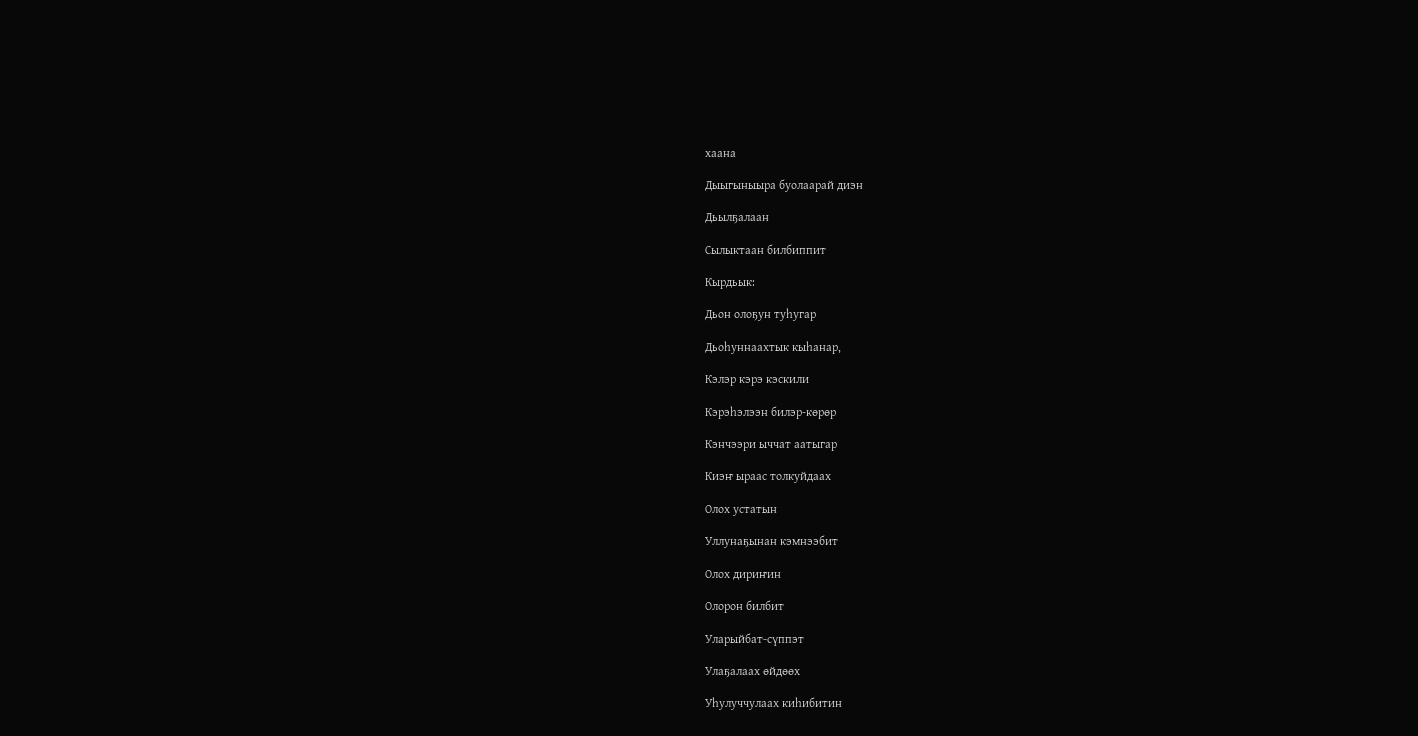хаана

Дыыгыныыра буолаарай диэн

Дьылҕалаан

Сылыктаан билбиппит

Кырдьык:

Дьон олоҕун туhугар

Дьоhуннаахтык кыhанар,

Кэлэр кэрэ кэскили

Кэрэhэлээн билэр-көрөр

Кэнчээри ыччат аатыгар

Киэҥ ыраас толкуйдаах

Олох устатын

Уллунаҕынан кэмнээбит

Олох дириҥин

Олорон билбит

Уларыйбат-сүппэт

Улаҕалаах өйдөөх

Уhулуччулаах киhибитин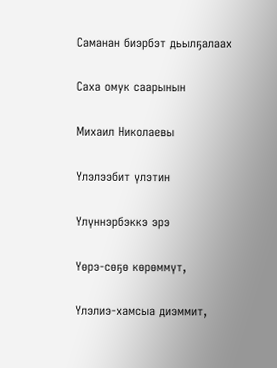Саманан биэрбэт дьылҕалаах

Саха омук саарынын

Михаил Николаевы

Үлэлээбит үлэтин

Үлүннэрбэккэ эрэ

Үөрэ-сөҕө көрөммүт,

Үлэлиэ-хамсыа диэммит,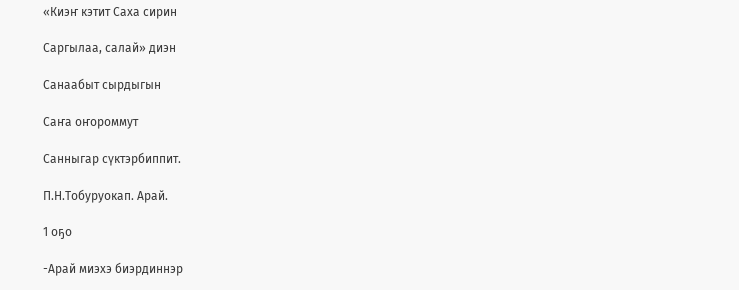«Киэҥ кэтит Саха сирин

Саргылаа, салай» диэн

Санаабыт сырдыгын

Саҥа оҥороммут

Санныгар сүктэрбиппит.

П.Н.Тобуруокап. Арай.

1 оҕо

-Арай миэхэ биэрдиннэр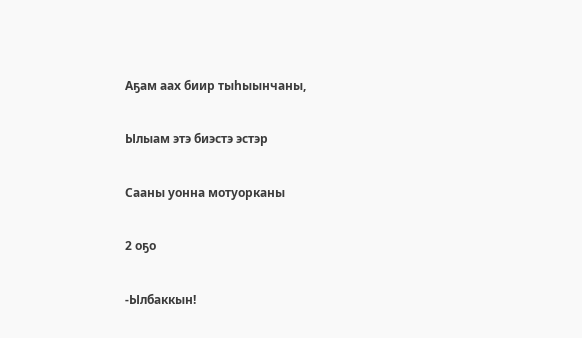Аҕам аах биир тыһыынчаны,

Ылыам этэ биэстэ эстэр

Сааны уонна мотуорканы

2 оҕо

-Ылбаккын!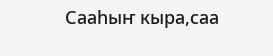Сааһыҥ кыра,саа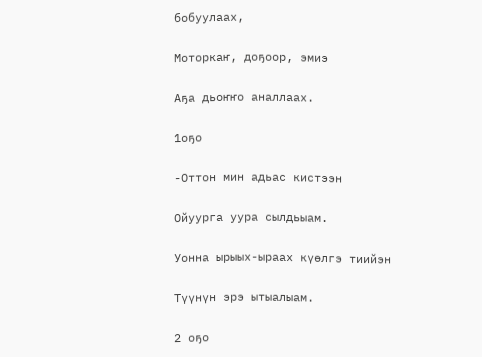бобуулаах,

Моторкаҥ, доҕоор, эмиэ

Аҕа дьоҥҥо аналлаах.

1оҕо

-Оттон мин адьас кистээн

Ойуурга уура сылдьыам.

Уонна ырыых-ыраах күөлгэ тиийэн

Түүнүн эрэ ытыалыам.

2 оҕо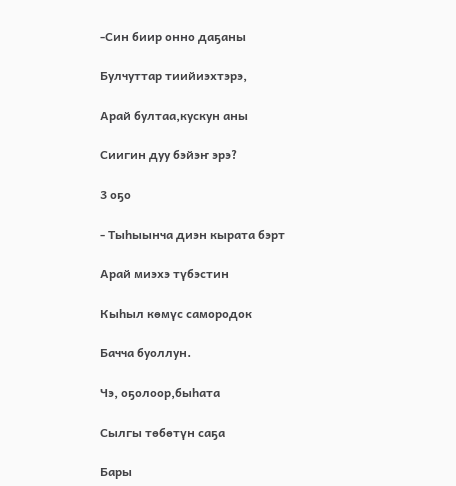-Син биир онно даҕаны

Булчуттар тиийиэхтэрэ,

Арай бултаа,кускун аны

Сиигин дуу бэйэҥ эрэ?

3 оҕо

- Тыһыынча диэн кырата бэрт

Арай миэхэ түбэстин

Кыһыл көмүс самородок

Бачча буоллун.

Чэ, оҕолоор,быһата

Сылгы төбөтүн саҕа

Бары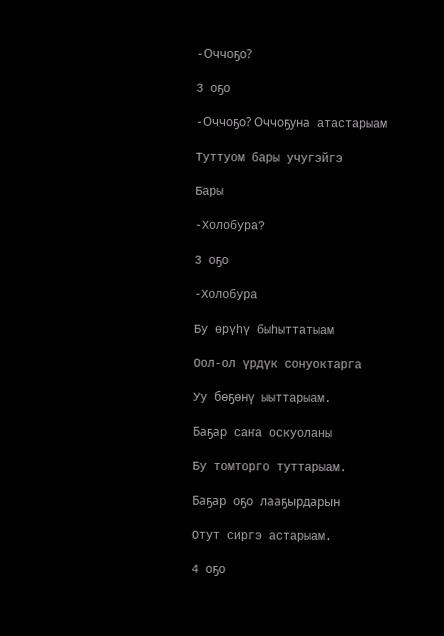-Оччоҕо?

3 оҕо

-Оччоҕо? Оччоҕуна атастарыам

Туттуом бары учугэйгэ

Бары

-Холобура?

3 оҕо

-Холобура

Бу өрүһү быһыттатыам

Оол-ол үрдүк сонуоктарга

Уу бөҕөнү ыыттарыам.

Баҕар саҥа оскуоланы

Бу томторго туттарыам.

Баҕар оҕо лааҕырдарын

Отут сиргэ астарыам.

4 оҕо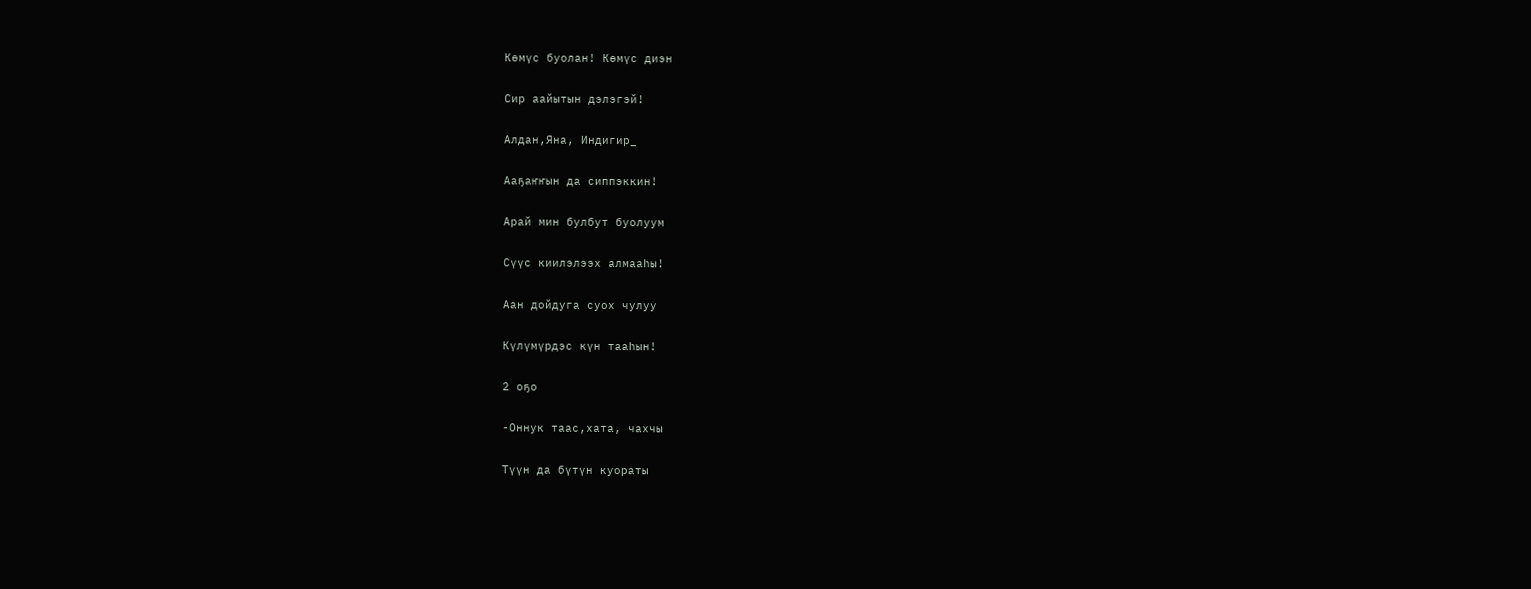Көмүс буолан! Көмүс диэн

Сир аайытын дэлэгэй!

Алдан,Яна, Индигир_

Ааҕаҥҥын да сиппэккин!

Арай мин булбут буолуум

Сүүс киилэлээх алмааһы!

Аан дойдуга суох чулуу

Күлүмүрдэс күн тааһын!

2 оҕо

-Оннук таас,хата, чахчы

Түүн да бүтүн куораты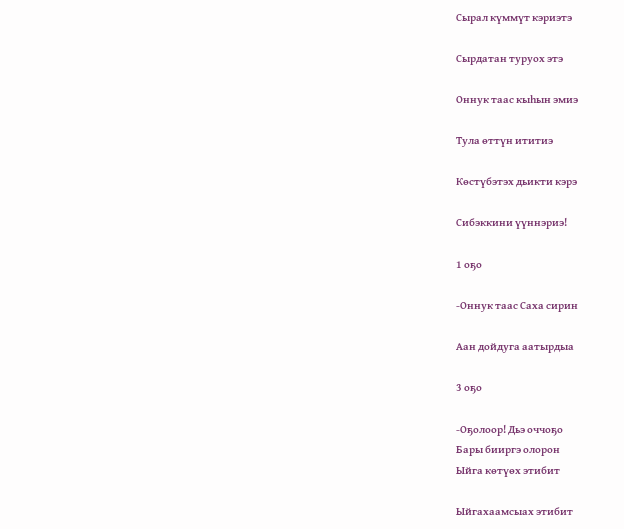Сырал күммүт кэриэтэ

Сырдатан туруох этэ

Оннук таас кыһын эмиэ

Тула өттүн ититиэ

Көстүбэтэх дьикти кэрэ

Сибэккини үүннэриэ!

1 оҕо

-Оннук таас Саха сирин

Аан дойдуга аатырдыа

3 оҕо

-Оҕолоор! Дьэ оччоҕо
Бары бииргэ олорон
Ыйга көтүөх этибит

Ыйгахаамсыах этибит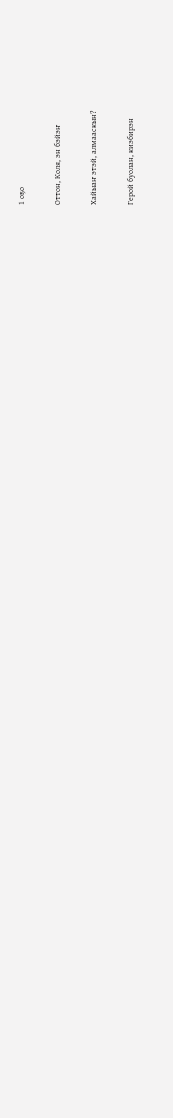1 оҕо

Оттон, Коля, эн бэйэҥ

Хайыаҥ этэй, алмааскын?

Герой буолан, киэбирэн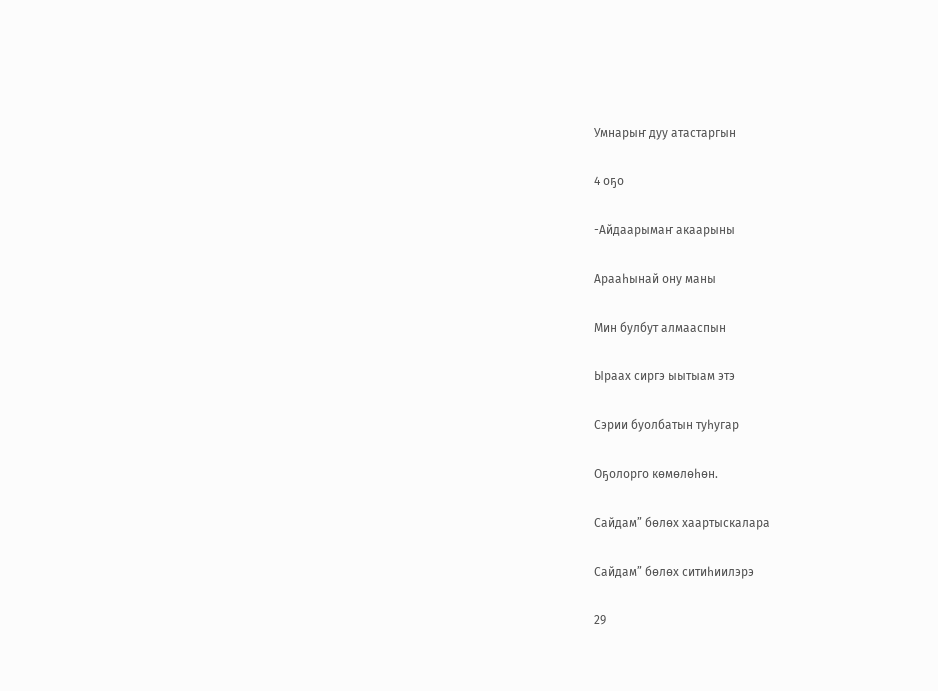Умнарыҥ дуу атастаргын

4 оҕо

-Айдаарымаҥ акаарыны

Арааһынай ону маны

Мин булбут алмааспын

Ыраах сиргэ ыытыам этэ

Сэрии буолбатын туһугар

Оҕолорго көмөлөһөн.

Сайдам” бөлөх хаартыскалара

Сайдам” бөлөх ситиһиилэрэ

29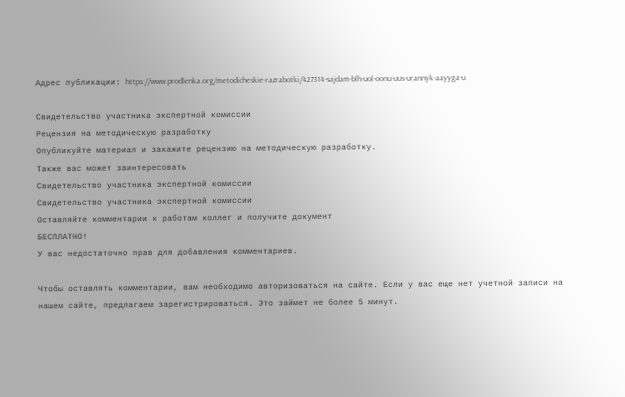Адрес публикации: https://www.prodlenka.org/metodicheskie-razrabotki/427314-sajdam-blh-uol-oonu-uus-urannyk-aayyga-u

Свидетельство участника экспертной комиссии
Рецензия на методическую разработку
Опубликуйте материал и закажите рецензию на методическую разработку.
Также вас может заинтересовать
Свидетельство участника экспертной комиссии
Свидетельство участника экспертной комиссии
Оставляйте комментарии к работам коллег и получите документ
БЕСПЛАТНО!
У вас недостаточно прав для добавления комментариев.

Чтобы оставлять комментарии, вам необходимо авторизоваться на сайте. Если у вас еще нет учетной записи на нашем сайте, предлагаем зарегистрироваться. Это займет не более 5 минут.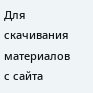Для скачивания материалов с сайта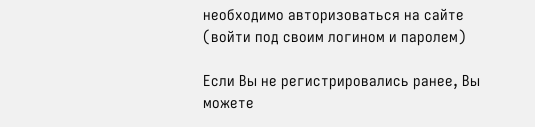необходимо авторизоваться на сайте (войти под своим логином и паролем)

Если Вы не регистрировались ранее, Вы можете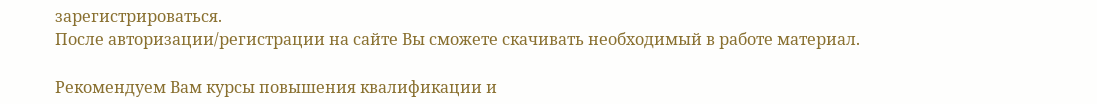зарегистрироваться.
После авторизации/регистрации на сайте Вы сможете скачивать необходимый в работе материал.

Рекомендуем Вам курсы повышения квалификации и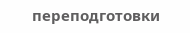переподготовки